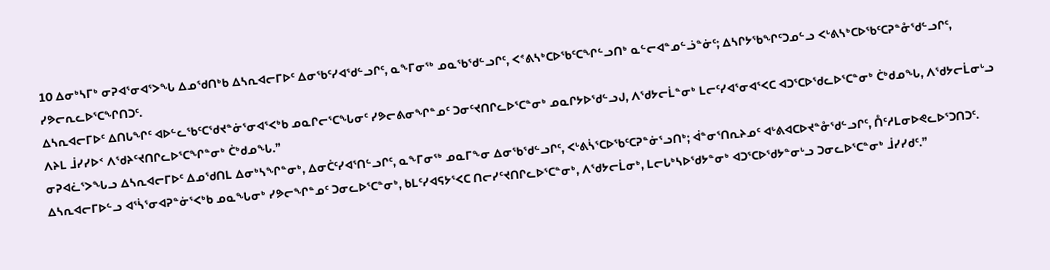10 ᐃᓂᒃᓴᒥᒃ ᓂᕈᐊᕐᓂᐊᕐᐳᖓ ᐃᓄᖁᑎᒃᑲ ᐃᓴᕆᐊᓕᒥᐅᑦ ᐃᓂᖃᑦᓯᐊᖁᓪᓗᒋᑦ, ᓇᖕᒥᓂᖅ ᓄᓇᖃᖁᓪᓗᒋᑦ, ᐸᕝᕕᓴᒃᑕᐅᖃᑦᑕᖏᓪᓗᑎᒃ ᓇᓪᓕᐊᓐᓄᓪᓘᓐᓃᑦ; ᐃᓴᒋᔭᖃᖏᑦᑐᓄᓪᓗ ᐸᒡᕕᓴᒃᑕᐅᖃᑦᑕᕈᓐᓁᖁᓪᓗᒋᑦ, ᓯᕗᓕᕆᓚᐅᕐᑕᖏᑎᑐᑦ.
ᐃᓴᕆᐊᓕᒥᐅᑦ ᐃᑎᒐᖏᑦ ᐊᐅᓪᓚᖃᑦᑕᖁᔪᓐᓃᕐᓂᐊᕐᐸᒃᑲ ᓄᓇᒋᓕᕐᑕᖓᓂᑦ ᓯᕗᓕᕕᓂᖏᓐᓄᑦ ᑐᓂᑦᔪᑎᒋᓚᐅᕐᑕᓐᓂᒃ ᓄᓇᒋᔭᐅᖁᓪᓗᒍ, ᐱᖁᔭᓕᒫᓐᓂᒃ ᒪᓕᑦᓯᐊᕐᓂᐊᕐᐸᑕ ᐊᑐᕐᑕᐅᖁᓚᐅᕐᑕᓐᓂᒃ ᑖᒃᑯᓄᖓ, ᐱᖁᔭᓕᒫᓂᒡᓗ ᐱᔨᒪ ᒨᓯᓯᐅᑉ ᐱᖁᔨᑦᔪᑎᒋᓚᐅᕐᑕᖏᓐᓂᒃ ᑖᒃᑯᓄᖓ.”
ᓂᕈᐊᓛᕐᐳᖓᓗ ᐃᓴᕆᐊᓕᒥᐅᑦ ᐃᓄᖁᑎᒪ ᐃᓂᒃᓴᖏᓐᓂᒃ, ᐃᓂᑖᑦᓯᐊᕐᑎᓪᓗᒋᑦ, ᓇᖕᒥᓂᖅ ᓄᓇᒥᖕᓂ ᐃᓂᖃᖁᓪᓗᒋᑦ, ᐸᒡᕕᓵᕐᑕᐅᖃᑦᑕᕈᓐᓃᕐᓗᑎᒃ; ᐋᓐᓂᕐᑎᕆᔨᓄᑦ ᐊᒡᕕᐊᑕᐅᔪᓐᓁᖁᓪᓗᒋᑦ, ᑍᑦᓱᒪᓂᐅᕙᓚᐅᕐᑐᑎᑐᑦ.
ᐃᓴᕆᐊᓕᒥᐅᓪᓗ ᐊᕐᓵᕐᓂᐊᕈᓐᓃᕐᐸᒃᑲ ᓄᓇᖓᓂᒃ ᓯᕗᓕᖏᓐᓄᑦ ᑐᓂᓚᐅᕐᑕᓐᓂᒃ, ᑲᒪᑦᓯᐊᕋᔭᕐᐸᑕ ᑎᓕᓯᑦᔪᑎᒋᓚᐅᕐᑕᓐᓂᒃ, ᐱᖁᔭᓕᒫᓂᒃ, ᒪᓕᒐᒃᓴᐅᖁᔭᓐᓂᒃ ᐊᑐᕐᑕᐅᖁᔭᓐᓂᒡᓗ ᑐᓂᓚᐅᕐᑕᓐᓂᒃ ᒨᓯᓯᑯᑦ.”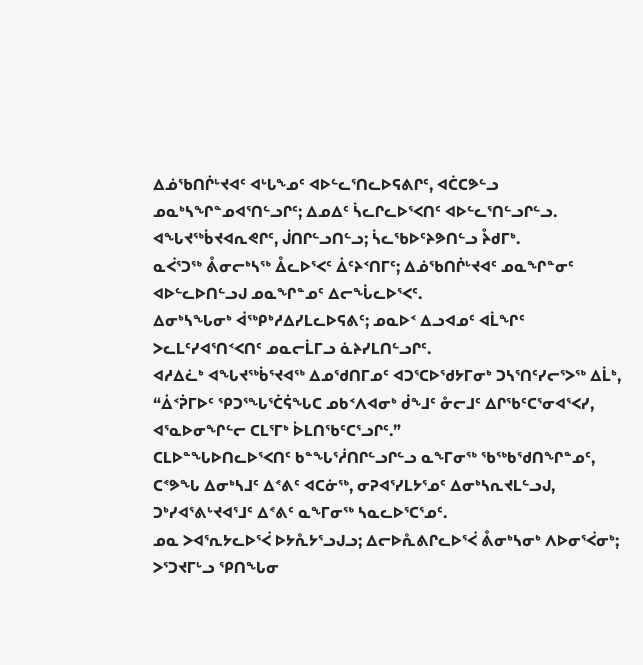ᐃᓅᖃᑎᒌᒡᔪᐊᑦ ᐊᒡᒐᖕᓄᑦ ᐊᐅᓪᓚᕐᑎᓚᐅᕋᕕᒋᑦ, ᐊᑖᑕᕗᓪᓗ ᓄᓇᒃᓴᖏᓐᓄᐊᕐᑎᓪᓗᒋᑦ; ᐃᓄᐃᑦ ᓵᓚᒋᓚᐅᕐᐸᑎᑦ ᐊᐅᓪᓚᕐᑎᓪᓗᒋᓪᓗ.
ᐊᖓᔪᖅᑳᔪᐊᕆᕙᒋᑦ, ᒎᑎᒋᓪᓗᑎᓪᓗ; ᓵᓚᖃᐅᑦᔨᕗᑎᓪᓗ ᔧᑯᒥᒃ.
ᓇᐹᕐᑐᖅ ᕔᓂᓕᒃᓴᖅ ᐂᓚᐅᕐᐸᑦ ᐄᑦᔨᑉᑎᒥᑦ; ᐃᓅᖃᑎᒌᒡᔪᐊᑦ ᓄᓇᖏᓐᓂᑦ ᐊᐅᓪᓚᐅᑎᓪᓗᒍ ᓄᓇᖏᓐᓄᑦ ᐃᓕᖔᓚᐅᕐᐸᑦ.
ᐃᓂᒃᓴᖓᓂᒃ ᐋᖅᑭᒃᓱᐃᓯᒪᓚᐅᕋᕕᑦ; ᓄᓇᐅᑉ ᐃᓗᐊᓄᑦ ᐊᒫᖏᑦ ᐳᓚᒪᑦᓯᐊᕐᑎᑉᐸᑎᑦ ᓄᓇᓕᒫᒥᓗ ᓈᔨᓯᒪᑎᓪᓗᒋᑦ.
ᐊᓱᐃᓛᒃ ᐊᖓᔪᖅᑳᕐᔪᐊᖅ ᐃᓄᖁᑎᒥᓄᑦ ᐊᑐᕐᑕᐅᖁᔭᒥᓂᒃ ᑐᓴᕐᑎᑦᓯᓕᕐᐳᖅ ᐃᒫᒃ, “ᐄᑉᕉᒥᐅᑦ ᕿᑐᕐᖓᕐᑖᕌᖓᑕ ᓄᑲᑉᐱᐊᓂᒃ ᑰᖕᒧᑦ ᓁᓕᒧᑦ ᐃᒋᖃᑦᑕᕐᓂᐊᕐᐸᓯ, ᐊᕐᓇᐅᓂᖏᓪᓕ ᑕᒪᕐᒥᒃ ᐆᒪᑎᖃᑦᑕᕐᓗᒋᑦ.”
ᑕᒪᐅᓐᖓᐅᑎᓚᐅᕐᐸᑎᑦ ᑲᓐᖓᕐᓲᑎᒋᓪᓗᒋᓪᓗ ᓇᖕᒥᓂᖅ ᖃᖅᑲᖁᑎᖏᓐᓄᑦ, ᑕᕝᕗᖓ ᐃᓂᒃᓴᒧᑦ ᐃᕝᕕᑦ ᐊᑕᓃᖅ, ᓂᕈᐊᕐᓯᒪᔭᕐᓄᑦ ᐃᓂᒃᓴᕆᔪᒪᓪᓗᒍ, ᑐᒃᓯᐊᕐᕕᒡᔪᐊᕐᒧᑦ ᐃᕝᕕᑦ ᓇᖕᒥᓂᖅ ᓴᓇᓚᐅᕐᑕᕐᓄᑦ.
ᓄᓇ ᐳᐊᕐᕆᔭᓚᐅᕐᐹ ᐅᔭᕅᔭᕐᓗᒍᓗ; ᐃᓕᐅᕅᕕᒋᓚᐅᕐᐹ ᕔᓂᒃᓴᓂᒃ ᐱᐅᓂᕐᐹᓂᒃ; ᐳᕐᑐᔪᒥᒡᓗ ᕿᑎᖓᓂ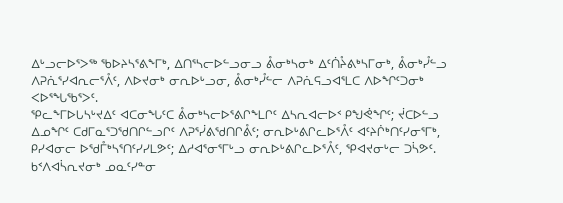ᐃᒡᓗᓕᐅᕐᐳᖅ ᖃᐅᔨᓴᕐᕕᖕᒥᒃ, ᐃᑎᕐᓴᓕᐅᓪᓗᓂᓗ ᕔᓂᒃᓴᓂᒃ ᐃᑦᑏᔧᕕᒃᓴᒥᓂᒃ, ᕔᓂᒃᓮᓪᓗ ᐱᕈᕇᕐᓯᐊᕆᓕᕐᐰᑦ, ᐱᐅᔪᓂᒃ ᓂᕆᐅᒡᓗᓂ, ᕔᓂᒃᓮᓪᓕ ᐱᕈᕇᕋᓗᐊᕐᒪᑕ ᐱᐅᖏᑦᑐᓂᒃ ᐸᐅᕐᖓᖃᕐᐳᑦ.
ᕿᓚᖕᒥᐅᒐᓴᒡᔪᐃᑦ ᐊᑕᓂᖓᑦᑕ ᕔᓂᒃᓴᓕᐅᕐᕕᒋᖕᒪᒋᑦ ᐃᓴᕆᐊᓕᐅᑉ ᑭᖑᕚᖏᑦ; ᔫᑕᐅᓪᓗ ᐃᓄᖏᑦ ᑕᑯᒥᓇᕐᑐᖁᑎᒋᓪᓗᒋᑦ ᐱᕈᕐᓰᕕᖁᑎᒋᕔᑦ; ᓂᕆᐅᒡᕕᒋᓚᐅᕐᐰᑦ ᐊᑦᔨᒌᒃᑎᑦᓯᓂᕐᒥᒃ, ᑭᓯᐊᓂᓕ ᐅᖁᒤᒃᓴᕐᑎᑦᓯᓯᒪᕗᑦ; ᐃᓱᐊᕐᓂᕐᒥᒡᓗ ᓂᕆᐅᒡᕕᒋᓚᐅᕐᐰᑦ, ᕿᐊᔪᓂᒡᓕ ᑐᓵᕗᑦ.
ᑲᑉᐱᐊᓵᕆᔪᓂᒃ ᓄᓇᑦᓯᓐᓂ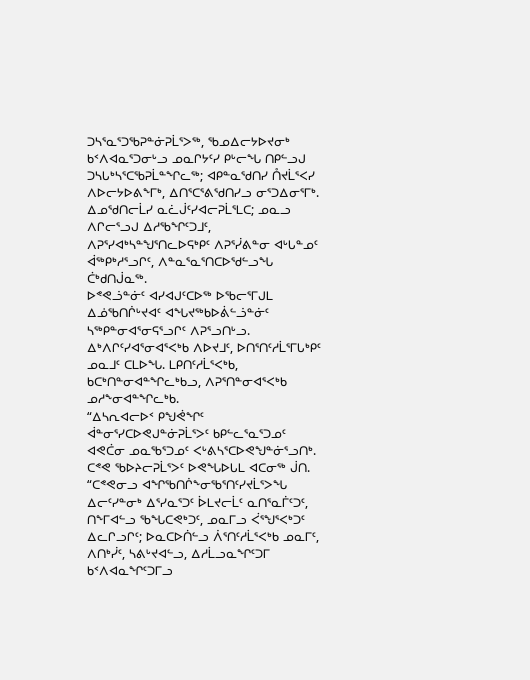ᑐᓴᕐᓇᕐᑐᖃᕈᓐᓃᕈᒫᕐᐳᖅ, ᖃᓄᐃᓕᔭᐅᔪᓂᒃ ᑲᑉᐱᐊᓇᕐᑐᓂᒡᓗ ᓄᓇᒋᔭᑦᓯ ᑭᒡᓕᖓ ᑎᑭᓪᓗᒍ ᑐᓴᒐᒃᓴᕐᑕᖃᕈᒫᓐᖏᓚᖅ; ᐊᑭᓐᓇᖁᑎᓯ ᑍᔪᒫᕐᐸᓯ ᐱᐅᓕᔭᐅᕕᖕᒥᒃ, ᐃᑎᕐᑕᕐᕕᖁᑎᓯᓗ ᓂᕐᑐᐃᓂᕐᒥᒃ.
ᐃᓄᖁᑎᓕᒫᓯ ᓇᓛᒎᑦᓯᐊᓕᕈᒫᕐᒪᑕ; ᓄᓇᓗ ᐱᒋᓕᕐᓗᒍ ᐃᓱᖃᖏᑦᑐᒧᑦ, ᐱᕈᕐᓯᐊᒃᓴᓐᖑᕐᑎᓚᐅᕋᒃᑭᑦ ᐱᕈᕐᓰᕕᓐᓂ ᐊᒡᒐᓐᓄᑦ ᐋᖅᑭᒃᓱᕐᓗᒋᑦ, ᐱᓐᓇᕐᓇᕐᑎᑕᐅᖁᓪᓗᖓ ᑖᒃᑯᑎᒎᓇᖅ.
ᐅᕝᕙᓘᓐᓃᑦ ᐊᓯᐊᒍᑦᑕᐅᖅ ᐅᖃᓕᕐᒥᒍᒪ ᐃᓅᖃᑎᒌᒡᔪᐊᑦ ᐊᖓᔪᖅᑲᐅᕖᓪᓘᓐᓃᑦ ᓴᖅᑭᓐᓂᐊᕐᓂᕋᕐᓗᒋᑦ ᐱᕈᕐᓗᑎᒡᓗ.
ᐃᒃᐱᒋᑦᓯᐊᕐᓂᐊᕐᐸᒃᑲ ᐱᐅᔪᒧᑦ, ᐅᑎᕐᑎᑦᓱᒫᕐᒥᒐᒃᑭᑦ ᓄᓇᒧᑦ ᑕᒪᐅᖓ. ᒪᑭᑎᑦᓱᒫᕐᐸᒃᑲ, ᑲᑕᒃᑎᓐᓂᐊᓐᖏᓚᒃᑲᓗ, ᐱᕈᕐᑎᓐᓂᐊᕐᐸᒃᑲ ᓄᓱᖕᓂᐊᓐᖏᓚᒃᑲ.
“ᐃᓴᕆᐊᓕᐅᑉ ᑭᖑᕚᖏᑦ ᐋᓐᓂᕐᓯᑕᐅᕙᒍᓐᓃᕈᒫᕐᐳᑦ ᑲᑭᓪᓚᕐᓇᕐᑐᓄᑦ ᐊᕙᑖᓂ ᓄᓇᖃᕐᑐᓄᑦ ᐸᒡᕕᓴᕐᑕᐅᕙᖑᓐᓃᕐᓗᑎᒃ. ᑕᕝᕙ ᖃᐅᔨᓕᕈᒫᕐᐳᑦ ᐅᕙᖓᐅᒐᒪ ᐊᑕᓂᖅ ᒎᑎ.
“ᑕᕝᕙᓂᓗ ᐊᖏᖃᑎᒌᖕᓂᖃᕐᑎᑦᓯᔪᒫᕐᐳᖓ ᐃᓕᑦᓯᓐᓂᒃ ᐃᕐᓯᓇᕐᑐᑦ ᐆᒪᔪᓕᒫᑦ ᓇᑎᕐᓇᒦᑦᑐᑦ, ᑎᖕᒥᐊᓪᓗ ᖃᖓᑕᕙᒃᑐᑦ, ᓄᓇᒥᓗ ᐹᕐᖑᕐᐸᒃᑐᑦ ᐃᓚᒋᓗᒋᑦ; ᐅᓇᑕᐅᑏᓪᓗ ᐲᕐᑎᑦᓱᒫᕐᐸᒃᑲ ᓄᓇᒥᑦ, ᐱᑎᒃᓰᑦ, ᓴᕕᒡᔪᐊᓪᓗ, ᐃᓱᒫᓗᓇᖏᑦᑐᒥ ᑲᑉᐱᐊᓇᖏᑦᑐᒥᓗ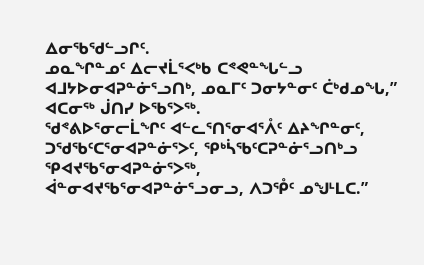ᐃᓂᖃᖁᓪᓗᒋᑦ.
ᓄᓇᖏᓐᓄᑦ ᐃᓕᔪᒫᕐᐸᒃᑲ ᑕᕝᕙᓐᖓᓪᓗ ᐊᒧᔭᐅᓂᐊᕈᓐᓃᕐᓗᑎᒃ, ᓄᓇᒥᑦ ᑐᓂᔭᓐᓂᑦ ᑖᒃᑯᓄᖓ,” ᐊᑕᓂᖅ ᒎᑎᓯ ᐅᖃᕐᐳᖅ.
ᖁᕝᕕᐅᕐᓂᓕᒫᖏᑦ ᐊᓪᓚᕐᑎᕐᓂᐊᕐᐰᑦ ᐃᔨᖏᓐᓂᑦ, ᑐᖁᖃᑦᑕᕐᓂᐊᕈᓐᓃᕐᐳᑦ, ᕿᒃᓵᖃᑦᑕᕈᓐᓃᕐᓗᑎᒃᓗ ᕿᐊᔪᖃᕐᓂᐊᕈᓐᓃᕐᐳᖅ, ᐋᓐᓂᐊᔪᖃᕐᓂᐊᕈᓐᓃᕐᓗᓂᓗ, ᐱᑐᕾᑦ ᓄᖑᒻᒪᑕ.”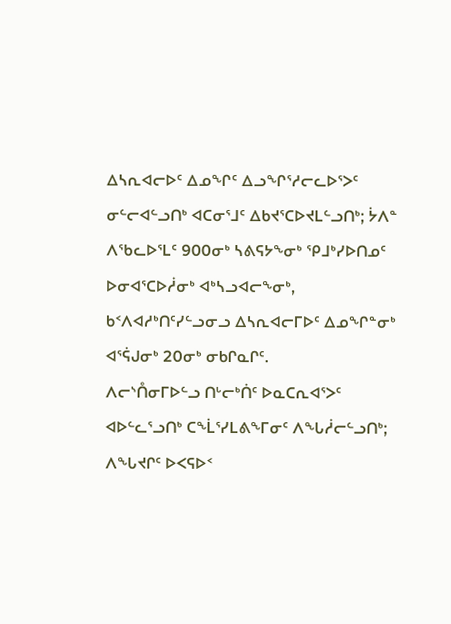ᐃᓴᕆᐊᓕᐅᑦ ᐃᓄᖏᑦ ᐃᓗᖏᕐᓱᓕᓚᐅᕐᐳᑦ ᓂᓪᓕᐊᓪᓗᑎᒃ ᐊᑕᓂᕐᒧᑦ ᐃᑲᔪᕐᑕᐅᔪᒪᓪᓗᑎᒃ; ᔮᐱᓐ ᐱᖃᓚᐅᕐᒪᑦ 900ᓂᒃ ᓴᕕᕋᔭᖕᓂᒃ ᕿᒧᒃᓯᐅᑎᓄᑦ ᐅᓂᐊᕐᑕᐅᓲᓂᒃ ᐊᒃᓴᓗᐊᓕᖕᓂᒃ, ᑲᑉᐱᐊᓱᒃᑎᑦᓯᓪᓗᓂᓗ ᐃᓴᕆᐊᓕᒥᐅᑦ ᐃᓄᖏᓐᓂᒃ ᐊᕐᕌᒍᓂᒃ 20ᓂᒃ ᓂᑲᒋᓇᒋᑦ.
ᐱᓕᔅᑍᓂᒥᐅᓪᓗ ᑎᒡᓕᒃᑏᑦ ᐅᓇᑕᕆᐊᕐᐳᑦ ᐊᐅᓪᓚᕐᓗᑎᒃ ᑕᖕᒫᕐᓯᒪᕕᖕᒥᓂᑦ ᐱᖓᓲᓕᓪᓗᑎᒃ; ᐱᖓᔪᒋᑦ ᐅᐸᕋᐅᑉ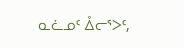ᓇᓛᓄᑦ ᐂᓕᕐᐳᑦ,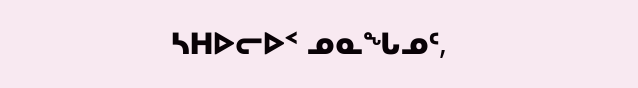ᓴᕼᐅᓕᐅᑉ ᓄᓇᖓᓄᑦ,